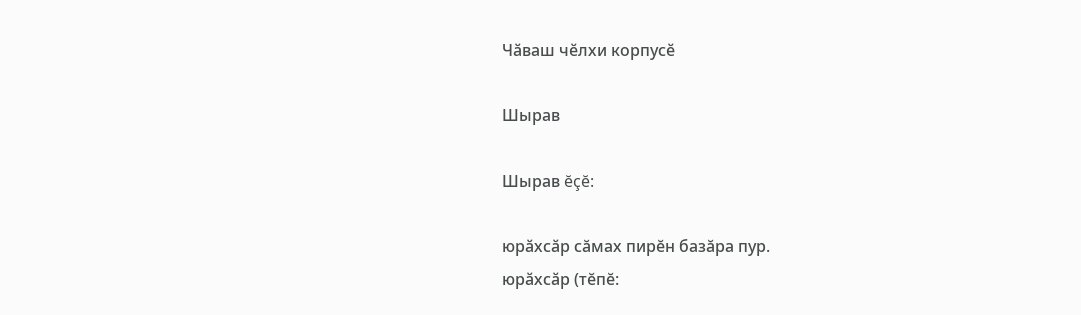Чӑваш чӗлхи корпусӗ

Шырав

Шырав ĕçĕ:

юрӑхсӑр сăмах пирĕн базăра пур.
юрӑхсӑр (тĕпĕ: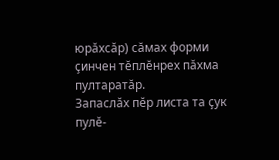юрӑхсӑр) сăмах форми çинчен тĕплĕнрех пăхма пултаратăр.
Запаслӑх пӗр листа та ҫук пулӗ-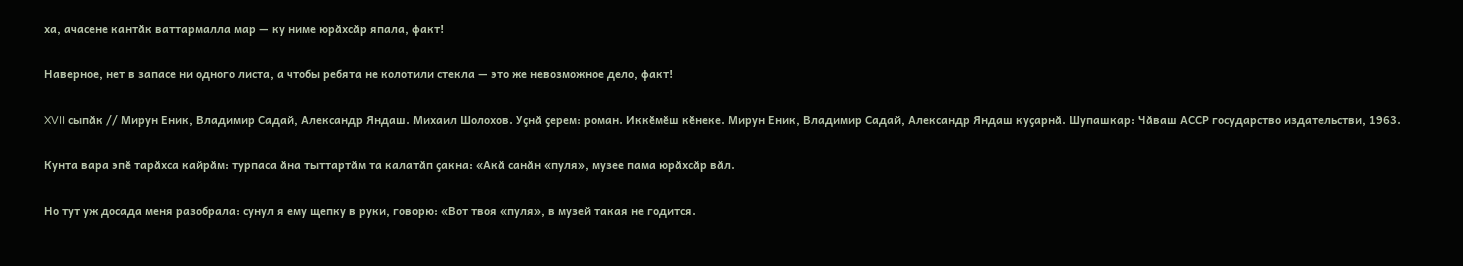ха, ачасене кантӑк ваттармалла мар — ку ниме юрӑхсӑр япала, факт!

Наверное, нет в запасе ни одного листа, а чтобы ребята не колотили стекла — это же невозможное дело, факт!

XVII сыпӑк // Мирун Еник, Владимир Садай, Александр Яндаш. Михаил Шолохов. Уҫнӑ ҫерем: роман. Иккӗмӗш кӗнеке. Мирун Еник, Владимир Садай, Александр Яндаш куҫарнӑ. Шупашкар: Чӑваш АССР государство издательстви, 1963.

Кунта вара эпӗ тарӑхса кайрӑм: турпаса ӑна тыттартӑм та калатӑп ҫакна: «Акӑ санӑн «пуля», музее пама юрӑхсӑр вӑл.

Но тут уж досада меня разобрала: сунул я ему щепку в руки, говорю: «Вот твоя «пуля», в музей такая не годится.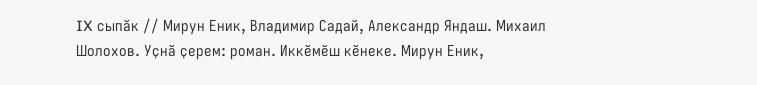IX сыпӑк // Мирун Еник, Владимир Садай, Александр Яндаш. Михаил Шолохов. Уҫнӑ ҫерем: роман. Иккӗмӗш кӗнеке. Мирун Еник,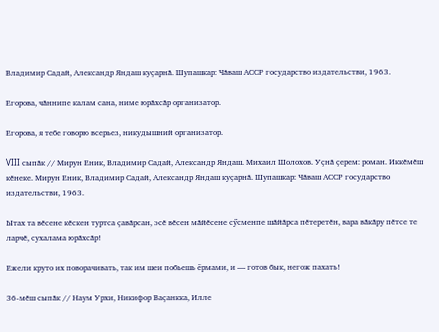Владимир Садай, Александр Яндаш куҫарнӑ. Шупашкар: Чӑваш АССР государство издательстви, 1963.

Егорова, чӑннипе калам сана, ниме юрӑхсӑр организатор.

Егорова, я тебе говорю всерьез, никудышний организатор.

VIII сыпӑк // Мирун Еник, Владимир Садай, Александр Яндаш. Михаил Шолохов. Уҫнӑ ҫерем: роман. Иккӗмӗш кӗнеке. Мирун Еник, Владимир Садай, Александр Яндаш куҫарнӑ. Шупашкар: Чӑваш АССР государство издательстви, 1963.

Ытах та вӗсене кӗскен туртса ҫавӑрсан, эсӗ вӗсен мӑйӗсене сӳсменпе шӑйӑрса пӗтеретӗн, вара вӑкӑру пӗтсе те ларчӗ, сухалама юрӑхсӑр!

Ежели круто их поворачивать, так им шеи побьешь ёрмами, и — готов бык, негож пахать!

36-мӗш сыпӑк // Наум Урхи, Никифор Ваҫанкка, Илле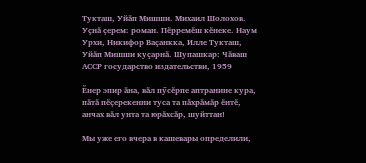Тукташ, Уйӑп Мишши. Михаил Шолохов. Уҫнӑ ҫерем: роман. Пӗрремӗш кӗнеке. Наум Урхи, Никифор Ваҫанкка, Илле Тукташ, Уйӑп Мишши куҫарнӑ. Шупашкар: Чӑваш АССР государство издательстви, 1959

Ӗнер эпир ӑна, вӑл пӳсӗрпе аптранине кура, пӑтӑ пӗҫерекенни туса та пӑхрӑмӑр ӗнтӗ, анчах вӑл унта та юрӑхсӑр, шуйттан!

Мы уже его вчера в кашевары определили,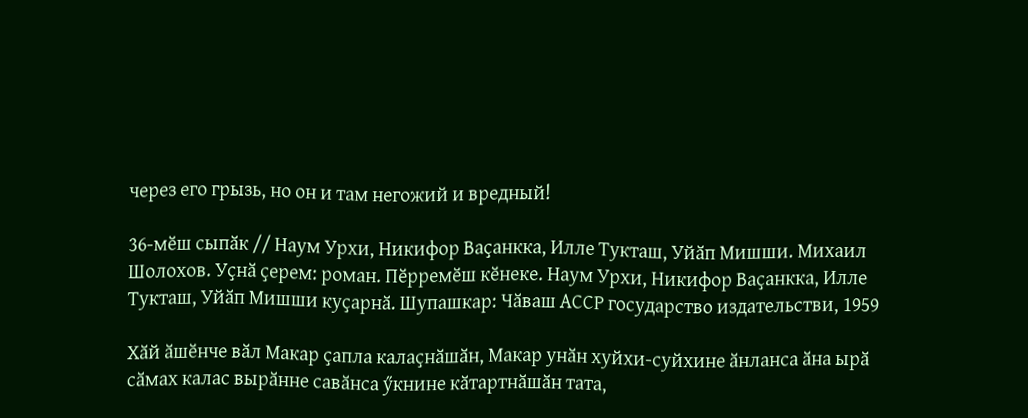через его грызь, но он и там негожий и вредный!

36-мӗш сыпӑк // Наум Урхи, Никифор Ваҫанкка, Илле Тукташ, Уйӑп Мишши. Михаил Шолохов. Уҫнӑ ҫерем: роман. Пӗрремӗш кӗнеке. Наум Урхи, Никифор Ваҫанкка, Илле Тукташ, Уйӑп Мишши куҫарнӑ. Шупашкар: Чӑваш АССР государство издательстви, 1959

Хӑй ӑшӗнче вӑл Макар ҫапла калаҫнӑшӑн, Макар унӑн хуйхи-суйхине ӑнланса ӑна ырӑ сӑмах калас вырӑнне савӑнса ӳкнине кӑтартнӑшӑн тата,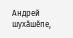Андрей шухӑшӗпе,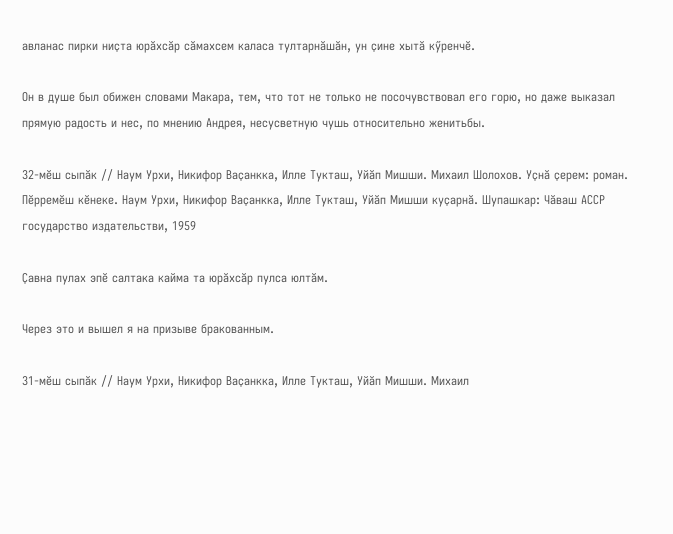авланас пирки ниҫта юрӑхсӑр сӑмахсем каласа тултарнӑшӑн, ун ҫине хытӑ кӳренчӗ.

Он в душе был обижен словами Макара, тем, что тот не только не посочувствовал его горю, но даже выказал прямую радость и нес, по мнению Андрея, несусветную чушь относительно женитьбы.

32-мӗш сыпӑк // Наум Урхи, Никифор Ваҫанкка, Илле Тукташ, Уйӑп Мишши. Михаил Шолохов. Уҫнӑ ҫерем: роман. Пӗрремӗш кӗнеке. Наум Урхи, Никифор Ваҫанкка, Илле Тукташ, Уйӑп Мишши куҫарнӑ. Шупашкар: Чӑваш АССР государство издательстви, 1959

Ҫавна пулах эпӗ салтака кайма та юрӑхсӑр пулса юлтӑм.

Через это и вышел я на призыве бракованным.

31-мӗш сыпӑк // Наум Урхи, Никифор Ваҫанкка, Илле Тукташ, Уйӑп Мишши. Михаил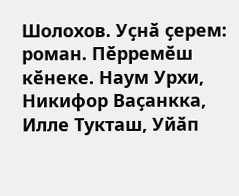Шолохов. Уҫнӑ ҫерем: роман. Пӗрремӗш кӗнеке. Наум Урхи, Никифор Ваҫанкка, Илле Тукташ, Уйӑп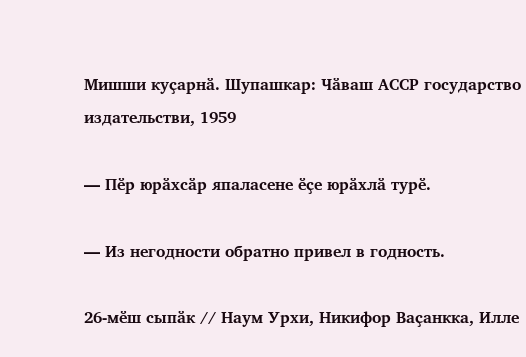Мишши куҫарнӑ. Шупашкар: Чӑваш АССР государство издательстви, 1959

— Пӗр юрӑхсӑр япаласене ӗҫе юрӑхлӑ турӗ.

— Из негодности обратно привел в годность.

26-мӗш сыпӑк // Наум Урхи, Никифор Ваҫанкка, Илле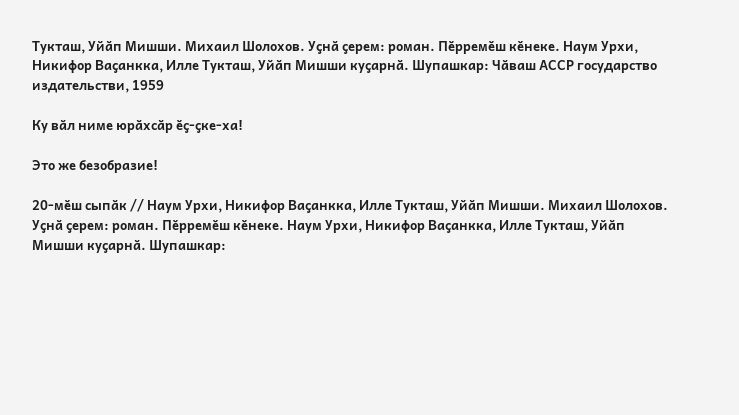Тукташ, Уйӑп Мишши. Михаил Шолохов. Уҫнӑ ҫерем: роман. Пӗрремӗш кӗнеке. Наум Урхи, Никифор Ваҫанкка, Илле Тукташ, Уйӑп Мишши куҫарнӑ. Шупашкар: Чӑваш АССР государство издательстви, 1959

Ку вӑл ниме юрӑхсӑр ӗҫ-ҫке-ха!

Это же безобразие!

20-мӗш сыпӑк // Наум Урхи, Никифор Ваҫанкка, Илле Тукташ, Уйӑп Мишши. Михаил Шолохов. Уҫнӑ ҫерем: роман. Пӗрремӗш кӗнеке. Наум Урхи, Никифор Ваҫанкка, Илле Тукташ, Уйӑп Мишши куҫарнӑ. Шупашкар: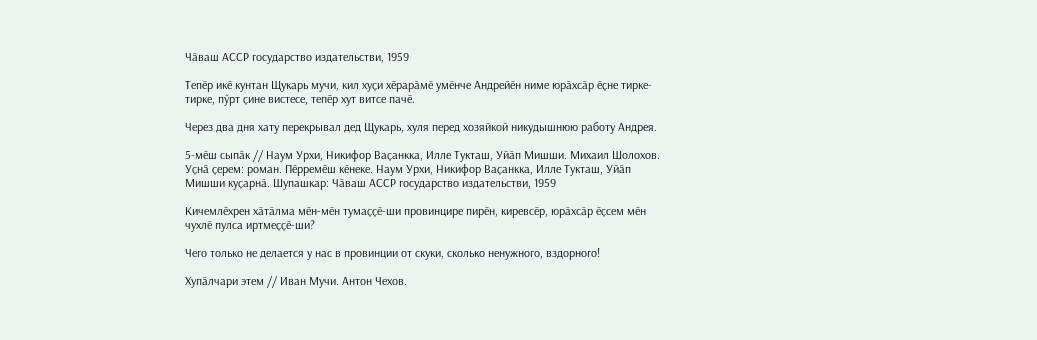Чӑваш АССР государство издательстви, 1959

Тепӗр икӗ кунтан Щукарь мучи, кил хуҫи хӗрарӑмӗ умӗнче Андрейӗн ниме юрӑхсӑр ӗҫне тирке-тирке, пӳрт ҫине вистесе, тепӗр хут витсе пачӗ.

Через два дня хату перекрывал дед Щукарь, хуля перед хозяйкой никудышнюю работу Андрея.

5-мӗш сыпӑк // Наум Урхи, Никифор Ваҫанкка, Илле Тукташ, Уйӑп Мишши. Михаил Шолохов. Уҫнӑ ҫерем: роман. Пӗрремӗш кӗнеке. Наум Урхи, Никифор Ваҫанкка, Илле Тукташ, Уйӑп Мишши куҫарнӑ. Шупашкар: Чӑваш АССР государство издательстви, 1959

Кичемлӗхрен хӑтӑлма мӗн-мӗн тумаҫҫӗ-ши провинцире пирӗн, киревсӗр, юрӑхсӑр ӗҫсем мӗн чухлӗ пулса иртмеҫҫӗ-ши?

Чего только не делается у нас в провинции от скуки, сколько ненужного, вздорного!

Хупӑлчари этем // Иван Мучи. Антон Чехов.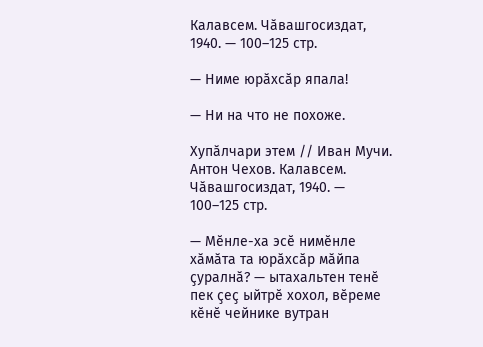Калавсем. Чӑвашгосиздат, 1940. — 100–125 стр.

— Ниме юрӑхсӑр япала!

— Ни на что не похоже.

Хупӑлчари этем // Иван Мучи. Антон Чехов. Калавсем. Чӑвашгосиздат, 1940. — 100–125 стр.

— Мӗнле-ха эсӗ нимӗнле хӑмӑта та юрӑхсӑр мӑйпа ҫуралнӑ? — ытахальтен тенӗ пек ҫеҫ ыйтрӗ хохол, вӗреме кӗнӗ чейнике вутран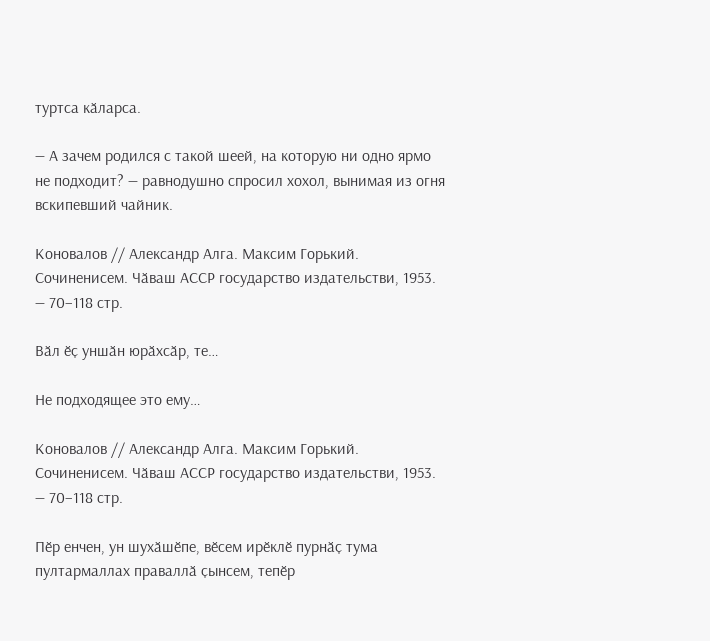туртса кӑларса.

— А зачем родился с такой шеей, на которую ни одно ярмо не подходит? — равнодушно спросил хохол, вынимая из огня вскипевший чайник.

Коновалов // Александр Алга. Максим Горький. Сочиненисем. Чӑваш АССР государство издательстви, 1953. — 70–118 стр.

Вӑл ӗҫ уншӑн юрӑхсӑр, те…

Не подходящее это ему…

Коновалов // Александр Алга. Максим Горький. Сочиненисем. Чӑваш АССР государство издательстви, 1953. — 70–118 стр.

Пӗр енчен, ун шухӑшӗпе, вӗсем ирӗклӗ пурнӑҫ тума пултармаллах праваллӑ ҫынсем, тепӗр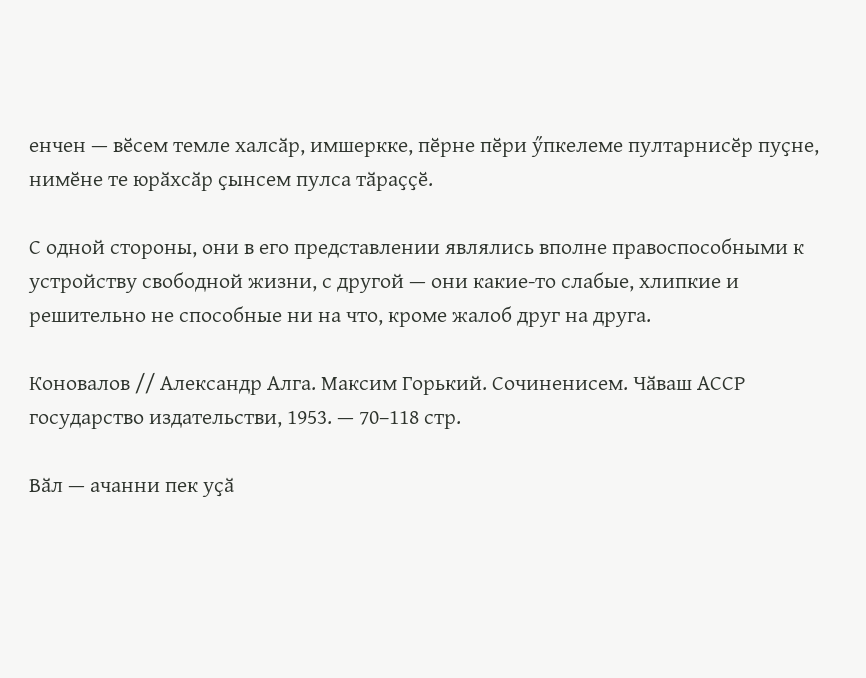енчен — вӗсем темле халсӑр, имшеркке, пӗрне пӗри ӳпкелеме пултарнисӗр пуҫне, нимӗне те юрӑхсӑр ҫынсем пулса тӑраҫҫӗ.

С одной стороны, они в его представлении являлись вполне правоспособными к устройству свободной жизни, с другой — они какие-то слабые, хлипкие и решительно не способные ни на что, кроме жалоб друг на друга.

Коновалов // Александр Алга. Максим Горький. Сочиненисем. Чӑваш АССР государство издательстви, 1953. — 70–118 стр.

Вӑл — ачанни пек уҫӑ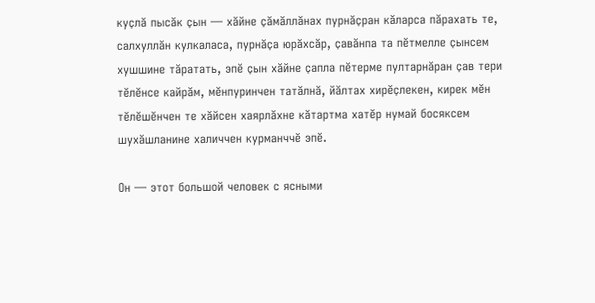куҫлӑ пысӑк ҫын — хӑйне ҫӑмӑллӑнах пурнӑҫран кӑларса пӑрахать те, салхуллӑн кулкаласа, пурнӑҫа юрӑхсӑр, ҫавӑнпа та пӗтмелле ҫынсем хушшине тӑратать, эпӗ ҫын хӑйне ҫапла пӗтерме пултарнӑран ҫав тери тӗлӗнсе кайрӑм, мӗнпуринчен татӑлнӑ, йӑлтах хирӗҫлекен, кирек мӗн тӗлӗшӗнчен те хӑйсен хаярлӑхне кӑтартма хатӗр нумай босяксем шухӑшланине халиччен курманччӗ эпӗ.

Он — этот большой человек с ясными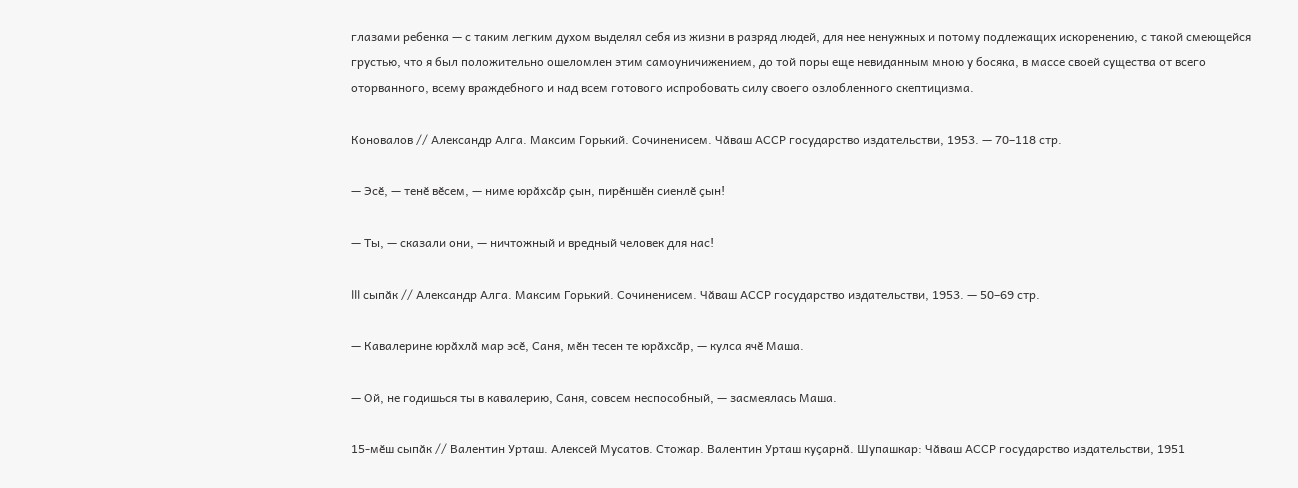глазами ребенка — с таким легким духом выделял себя из жизни в разряд людей, для нее ненужных и потому подлежащих искоренению, с такой смеющейся грустью, что я был положительно ошеломлен этим самоуничижением, до той поры еще невиданным мною у босяка, в массе своей существа от всего оторванного, всему враждебного и над всем готового испробовать силу своего озлобленного скептицизма.

Коновалов // Александр Алга. Максим Горький. Сочиненисем. Чӑваш АССР государство издательстви, 1953. — 70–118 стр.

— Эсӗ, — тенӗ вӗсем, — ниме юрӑхсӑр ҫын, пирӗншӗн сиенлӗ ҫын!

— Ты, — сказали они, — ничтожный и вредный человек для нас!

III сыпӑк // Александр Алга. Максим Горький. Сочиненисем. Чӑваш АССР государство издательстви, 1953. — 50–69 стр.

— Кавалерине юрӑхлӑ мар эсӗ, Саня, мӗн тесен те юрӑхсӑр, — кулса ячӗ Маша.

— Ой, не годишься ты в кавалерию, Саня, совсем неспособный, — засмеялась Маша.

15-мӗш сыпӑк // Валентин Урташ. Алексей Мусатов. Стожар. Валентин Урташ куҫарнӑ. Шупашкар: Чӑваш АССР государство издательстви, 1951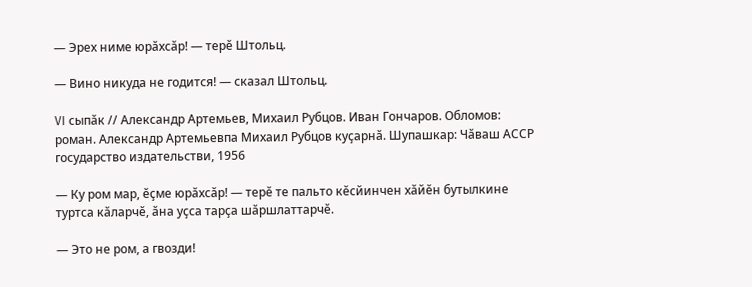— Эрех ниме юрӑхсӑр! — терӗ Штольц.

— Вино никуда не годится! — сказал Штольц.

VI сыпӑк // Александр Артемьев, Михаил Рубцов. Иван Гончаров. Обломов: роман. Александр Артемьевпа Михаил Рубцов куҫарнӑ. Шупашкар: Чӑваш АССР государство издательстви, 1956

— Ку ром мар, ӗҫме юрӑхсӑр! — терӗ те пальто кӗсйинчен хӑйӗн бутылкине туртса кӑларчӗ, ӑна уҫса тарҫа шӑршлаттарчӗ.

— Это не ром, а гвозди!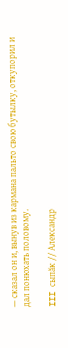— сказал он и, вынув из кармана пальто свою бутылку, откупорил и дал понюхать половому.

III сыпӑк // Александр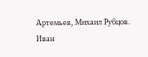Артемьев, Михаил Рубцов. Иван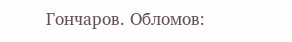Гончаров. Обломов: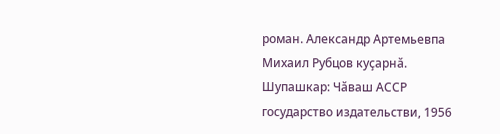роман. Александр Артемьевпа Михаил Рубцов куҫарнӑ. Шупашкар: Чӑваш АССР государство издательстви, 1956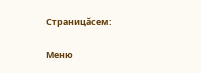Страницăсем:

Меню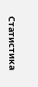Статистика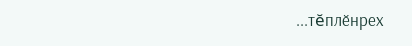...тĕплӗнрех